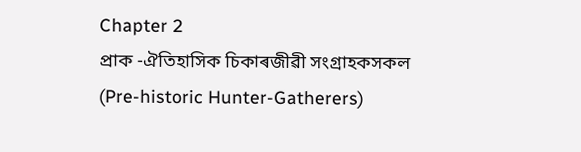Chapter 2
প্ৰাক -ঐতিহাসিক চিকাৰজীৱী সংগ্ৰাহকসকল
(Pre-historic Hunter-Gatherers)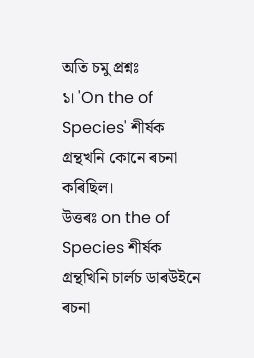অতি চমু প্ৰশ্নঃ
১। 'On the of Species' শীৰ্ষক গ্ৰন্থখনি কোনে ৰচনা কৰিছিল।
উত্তৰঃ on the of Species শীৰ্ষক গ্ৰন্থখিনি চাৰ্লচ ডাৰউইনে ৰচনা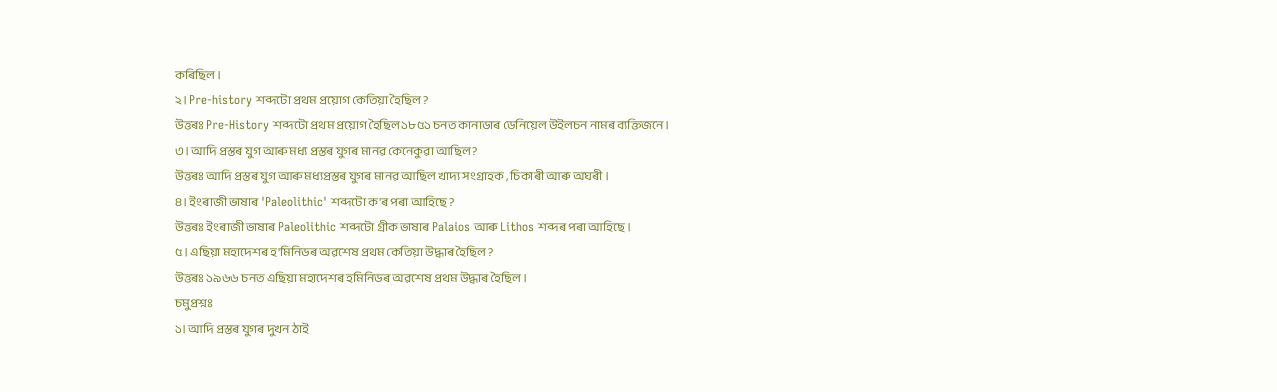কৰিছিল ।
২। Pre-history শব্দটো প্ৰথম প্ৰয়োগ কেতিয়া হৈছিল ?
উত্তৰঃ Pre-History শব্দটো প্ৰথম প্ৰয়োগ হৈছিল ১৮৫১ চনত কানাডাৰ ডেনিয়েল উইলচন নামৰ ব্যক্তিজনে ।
৩। আদি প্ৰস্তৰ যুগ আৰু মধ্য প্ৰস্তৰ যুগৰ মানৱ কেনেকুৱা আছিল ?
উত্তৰঃ আদি প্ৰস্তৰ যুগ আৰু মধ্যপ্ৰস্তৰ যুগৰ মানৱ আছিল খাদ্য সংগ্ৰাহক , চিকাৰী আৰু অঘৰী ।
৪। ইংৰাজী ভাষাৰ 'Paleolithic' শব্দটো ক'ৰ পৰা আহিছে ?
উত্তৰঃ ইংৰাজী ভাষাৰ Paleolithic শব্দটো গ্ৰীক ভাষাৰ Palaios আৰু Lithos শব্দৰ পৰা আহিছে ।
৫। এছিয়া মহাদেশৰ হ'মিনিডৰ অৱশেষ প্ৰথম কেতিয়া উদ্ধাৰ হৈছিল ?
উত্তৰঃ ১৯৬৬ চনত এছিয়া মহাদেশৰ হমিনিডৰ অৱশেষ প্ৰথম উদ্ধাৰ হৈছিল ।
চমুপ্ৰশ্নঃ
১। আদি প্ৰস্তৰ যুগৰ দুখন ঠাই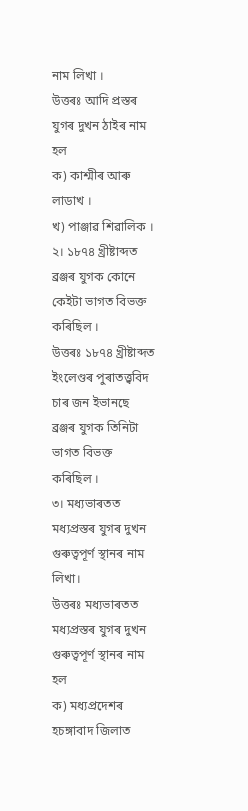নাম লিখা ।
উত্তৰঃ আদি প্ৰস্তৰ যুগৰ দুখন ঠাইৰ নাম হল
ক) কাশ্মীৰ আৰু লাডাখ ।
খ) পাঞ্জাৱ শিৱালিক ।
২। ১৮৭৪ খ্ৰীষ্টাব্দত ব্ৰঞ্জৰ যুগক কোনে কেইটা ভাগত বিভক্ত কৰিছিল ।
উত্তৰঃ ১৮৭৪ খ্ৰীষ্টাব্দত ইংলেণ্ডৰ পুৰাতত্ত্ববিদ চাৰ জন ইভানছে ব্ৰঞ্জৰ যুগক তিনিটা ভাগত বিভক্ত কৰিছিল ।
৩। মধ্যভাৰতত মধ্যপ্ৰস্তৰ যুগৰ দুখন গুৰুত্বপূৰ্ণ স্থানৰ নাম লিখা।
উত্তৰঃ মধ্যভাৰতত মধ্যপ্ৰস্তৰ যুগৰ দুখন গুৰুত্বপূৰ্ণ স্থানৰ নাম হল
ক) মধ্যপ্ৰদেশৰ হচঙ্গাবাদ জিলাত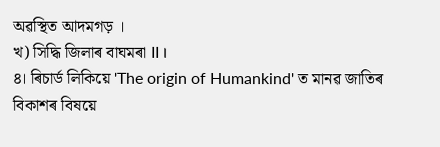অৱস্থিত আদমগড় ।
খ) সিদ্ধি জিলাৰ বাঘমৰা II ।
৪। ৰিচাৰ্ড লিকিয়ে 'The origin of Humankind' ত মানৱ জাতিৰ বিকাশৰ বিষয়ে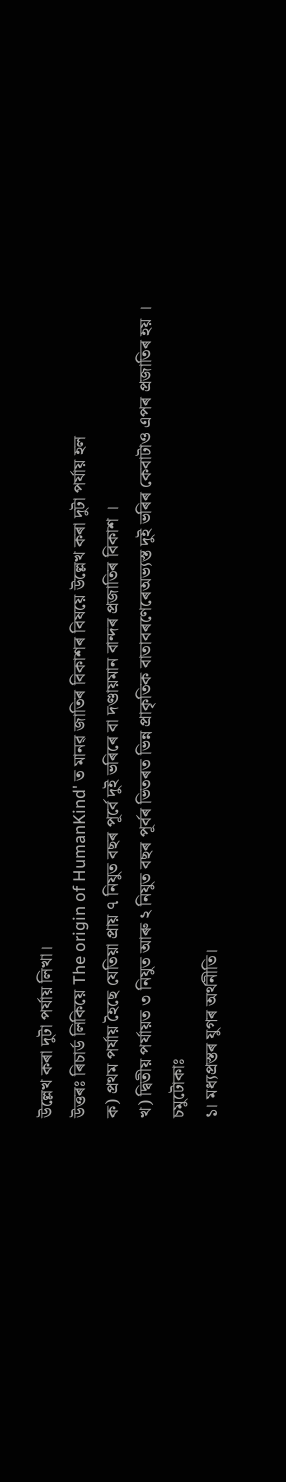উল্লেখ কৰা দুটা পৰ্যায় লিখা।
উত্তৰঃ ৰিচাৰ্ড লিকিয়ে The origin of HumanKind' ত মানৱ জাতিৰ বিকাশৰ বিষয়ে উল্লেখ কৰা দুটা পৰ্যায় হল
ক) প্ৰথম পৰ্যায় হৈছে যেতিয়া প্ৰায় ৭ নিযুত বছৰ পূৰ্বে দুই ভৰিৰে বা দণ্ডায়মান বান্দৰ প্ৰজাতিৰ বিকাশ ।
খ) দ্বিতীয় পৰ্যায়ত ৩ নিযুত আৰু ২ নিযুত বছৰ পূৰ্বৰ ভিতৰত ভিন্ন প্ৰাকৃতিক বাতাবৰণেৰেঅভ্যস্ত দুই ভৰিৰ কেবাটাও এপৰ প্ৰজাতিৰ হয় ।
চমুটোকাঃ
১। মধ্যপ্ৰস্তৰ যুগৰ অৰ্থনীতি।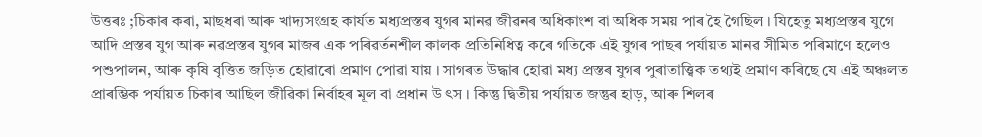উত্তৰঃ ;চিকাৰ কৰা, মাছধৰা আৰু খাদ্যসংগ্ৰহ কাৰ্যত মধ্যপ্ৰস্তৰ যুগৰ মানৱ জীৱনৰ অধিকাংশ বা অধিক সময় পাৰ হৈ গৈছিল । যিহেতু মধ্যপ্ৰস্তৰ যুগে আদি প্ৰস্তৰ যুগ আৰু নৱপ্ৰস্তৰ যুগৰ মাজৰ এক পৰিৱৰ্তনশীল কালক প্ৰতিনিধিত্ব কৰে গতিকে এই যুগৰ পাছৰ পৰ্যায়ত মানৱ সীমিত পৰিমাণে হলেও পশুপালন, আৰু কৃষি বৃত্তিত জড়িত হোৱাৰো প্ৰমাণ পোৱা যায় । সাগৰত উদ্ধাৰ হোৱা মধ্য প্ৰস্তৰ যুগৰ পুৰাতাত্ত্বিক তথ্যই প্ৰমাণ কৰিছে যে এই অঞ্চলত প্ৰাৰম্ভিক পৰ্যায়ত চিকাৰ আছিল জীৱিকা নিৰ্বাহৰ মূল বা প্ৰধান উ ৎস । কিন্তু দ্বিতীয় পৰ্যায়ত জন্তুৰ হাড়, আৰু শিলৰ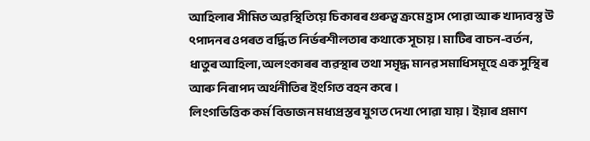আহিলাৰ সীমিত অৱস্থিতিয়ে চিকাৰৰ গুৰুত্ব ক্ৰমে হ্ৰাস পোৱা আৰু খাদ্যবস্তু উ ৎপাদনৰ ওপৰত বৰ্দ্ধিত নিৰ্ভৰশীলতাৰ কথাকে সূচায় । মাটিৰ বাচন-বৰ্তন, ধাতুৰ আহিলা, অলংকাৰৰ ব্যৱস্থাৰ তথা সমৃদ্ধ মানৱ সমাধিসমূহে এক সুস্থিৰ আৰু নিৰাপদ অৰ্থনীতিৰ ইংগিত বহন কৰে ।
লিংগভিত্তিক কৰ্ম বিভাজন মধ্যপ্ৰস্তৰ যুগত দেখা পোৱা যায় । ইয়াৰ প্ৰমাণ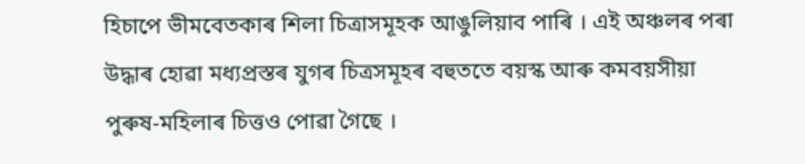হিচাপে ভীমবেতকাৰ শিলা চিত্ৰাসমূহক আঙুলিয়াব পাৰি । এই অঞ্চলৰ পৰা উদ্ধাৰ হোৱা মধ্যপ্ৰস্তৰ যুগৰ চিত্ৰসমূহৰ বহুততে বয়স্ক আৰু কমবয়সীয়া পুৰুষ-মহিলাৰ চিত্তও পোৱা গৈছে ।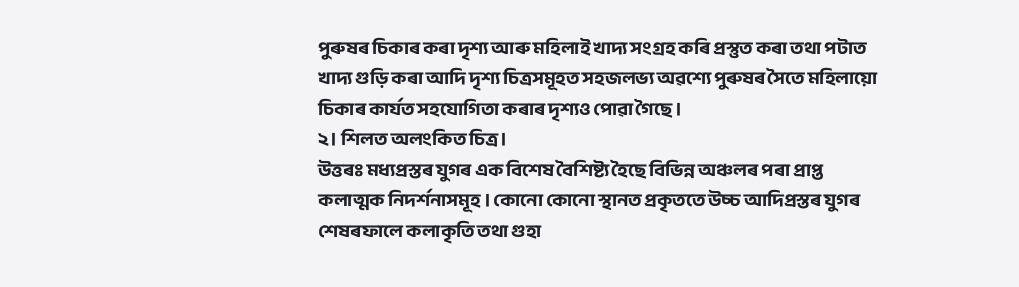পুৰুষৰ চিকাৰ কৰা দৃশ্য আৰু মহিলাই খাদ্য সংগ্ৰহ কৰি প্ৰস্তুত কৰা তথা পটাত খাদ্য গুড়ি কৰা আদি দৃশ্য চিত্ৰসমূহত সহজলভ্য অৱশ্যে পুৰুষৰ সৈতে মহিলায়ো চিকাৰ কাৰ্যত সহযোগিতা কৰাৰ দৃশ্যও পোৱা গৈছে ।
২। শিলত অলংকিত চিত্ৰ।
উত্তৰঃ মধ্যপ্ৰস্তৰ যুগৰ এক বিশেষ বৈশিষ্ট্য হৈছে বিভিন্ন অঞ্চলৰ পৰা প্ৰাপ্ত কলাত্মক নিদৰ্শনাসমূহ । কোনো কোনো স্থানত প্ৰকৃততে উচ্চ আদিপ্ৰস্তৰ যুগৰ শেষৰফালে কলাকৃতি তথা গুহা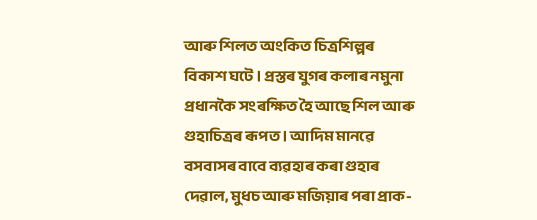আৰু শিলত অংকিত চিত্ৰশিল্পৰ বিকাশ ঘটে । প্ৰস্তৰ যুগৰ কলাৰ নমুনা প্ৰধানকৈ সংৰক্ষিত হৈ আছে শিল আৰু গুহাচিত্ৰৰ ৰূপত । আদিম মানৱে বসবাসৰ বাবে ব্যৱহাৰ কৰা গুহাৰ দেৱাল, মুধচ আৰু মজিয়াৰ পৰা প্ৰাক-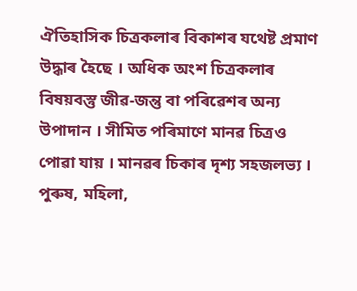ঐতিহাসিক চিত্ৰকলাৰ বিকাশৰ যথেষ্ট প্ৰমাণ উদ্ধাৰ হৈছে । অধিক অংশ চিত্ৰকলাৰ বিষয়বস্তু জীৱ-জন্তু বা পৰিৱেশৰ অন্য উপাদান । সীমিত পৰিমাণে মানৱ চিত্ৰও পোৱা যায় । মানৱৰ চিকাৰ দৃশ্য সহজলভ্য । পুৰুষ, মহিলা,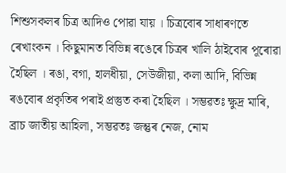শিশুসকলৰ চিত্ৰ আদিও পোৱা যায় । চিত্ৰবোৰ সাধাৰণতে ৰেখাংকন । কিছুমানত বিভিন্ন ৰঙেৰে চিত্ৰৰ খালি ঠাইবোৰ পূৰোৱা হৈছিল । ৰঙা, বগা, হালধীয়া, সেউজীয়া, কলা আদি, বিভিন্ন ৰঙবোৰ প্ৰকৃতিৰ পৰাই প্ৰস্তুত কৰা হৈছিল । সম্ভৱতঃ ক্ষুদ্ৰ মাৰি, ব্ৰাচ জাতীয় আহিলা, সম্ভৱতঃ জন্তুৰ নেজ, নোম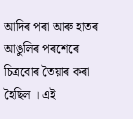আদিৰ পৰা আৰু হাতৰ আঙুলিৰ পৰশেৰে চিত্ৰবোৰ তৈয়াৰ কৰা হৈছিল । এই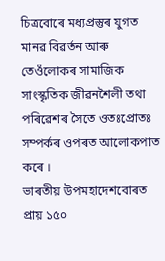চিত্ৰবোৰে মধ্যপ্ৰস্তুৰ যুগত মানৱ বিৱৰ্তন আৰু তেওঁলোকৰ সামাজিক সাংস্কৃতিক জীৱনশৈলী তথা পৰিৱেশৰ সৈতে ওতঃপ্ৰোতঃ সম্পৰ্কৰ ওপৰত আলোকপাত কৰে ।
ভাৰতীয় উপমহাদেশবোৰত প্ৰায় ১৫০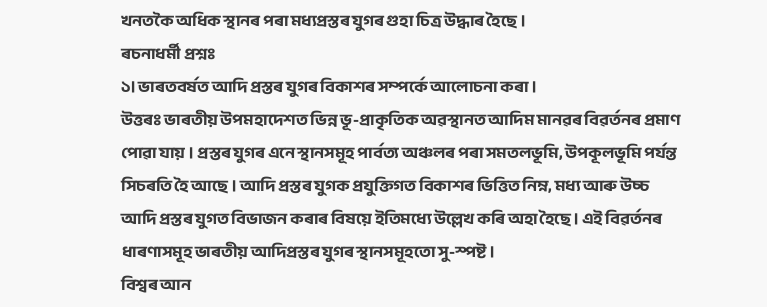খনতকৈ অধিক স্থানৰ পৰা মধ্যপ্ৰস্তৰ যুগৰ গুহা চিত্ৰ উদ্ধাৰ হৈছে ।
ৰচনাধৰ্মী প্ৰশ্নঃ
১। ভাৰতবৰ্ষত আদি প্ৰস্তৰ যুগৰ বিকাশৰ সম্পৰ্কে আলোচনা কৰা ।
উত্তৰঃ ভাৰতীয় উপমহাদেশত ভিন্ন ভূ-প্ৰাকৃতিক অৱস্থানত আদিম মানৱৰ বিৱৰ্তনৰ প্ৰমাণ পোৱা যায় । প্ৰস্তৰ যুগৰ এনে স্থানসমূহ পাৰ্বত্য অঞ্চলৰ পৰা সমতলভূমি, উপকূলভূমি পৰ্যন্ত সিচৰতি হৈ আছে । আদি প্ৰস্তৰ যুগক প্ৰযুক্তিগত বিকাশৰ ভিত্তিত নিম্ন, মধ্য আৰু উচ্চ আদি প্ৰস্তৰ যুগত বিভাজন কৰাৰ বিষয়ে ইতিমধ্যে উল্লেখ কৰি অহা হৈছে । এই বিৱৰ্তনৰ ধাৰণাসমূহ ভাৰতীয় আদিপ্ৰস্তৰ যুগৰ স্থানসমূহতো সু-স্পষ্ট ।
বিশ্বৰ আন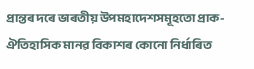প্ৰান্তৰ দৰে ভাৰতীয় উপমহাদেশসমূহতো প্ৰাক-ঐতিহাসিক মানৱ বিকাশৰ কোনো নিৰ্ধাৰিত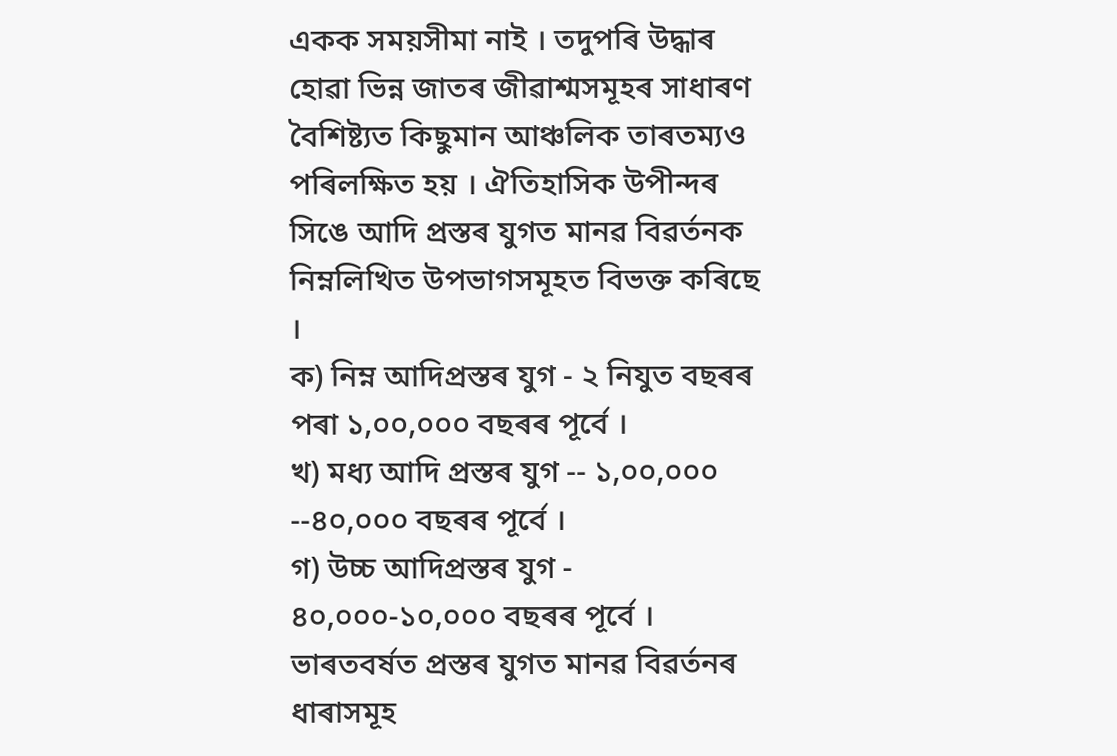একক সময়সীমা নাই । তদুপৰি উদ্ধাৰ হোৱা ভিন্ন জাতৰ জীৱাশ্মসমূহৰ সাধাৰণ বৈশিষ্ট্যত কিছুমান আঞ্চলিক তাৰতম্যও পৰিলক্ষিত হয় । ঐতিহাসিক উপীন্দৰ সিঙে আদি প্ৰস্তৰ যুগত মানৱ বিৱৰ্তনক নিম্নলিখিত উপভাগসমূহত বিভক্ত কৰিছে ।
ক) নিম্ন আদিপ্ৰস্তৰ যুগ - ২ নিযুত বছৰৰ পৰা ১,০০,০০০ বছৰৰ পূৰ্বে ।
খ) মধ্য আদি প্ৰস্তৰ যুগ -- ১,০০,০০০ --৪০,০০০ বছৰৰ পূৰ্বে ।
গ) উচ্চ আদিপ্ৰস্তৰ যুগ - ৪০,০০০-১০,০০০ বছৰৰ পূৰ্বে ।
ভাৰতবৰ্ষত প্ৰস্তৰ যুগত মানৱ বিৱৰ্তনৰ ধাৰাসমূহ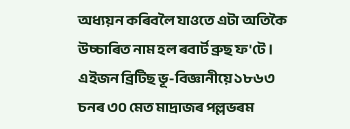অধ্যয়ন কৰিবলৈ যাওতে এটা অতিকৈ উচ্চাৰিত নাম হল ৰবাৰ্ট ব্ৰুছ ফ'টে । এইজন ব্ৰিটিছ ভূ-বিজ্ঞানীয়ে ১৮৬৩ চনৰ ৩০ মেত মাদ্ৰাজৰ পল্লভৰম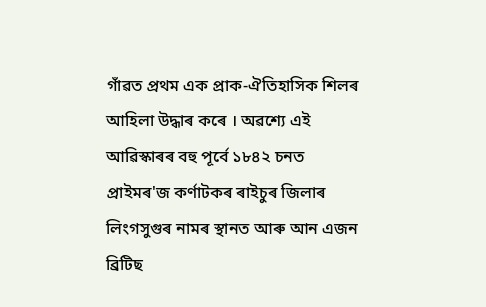গাঁৱত প্ৰথম এক প্ৰাক-ঐতিহাসিক শিলৰ আহিলা উদ্ধাৰ কৰে । অৱশ্যে এই আৱিস্কাৰৰ বহু পূৰ্বে ১৮৪২ চনত প্ৰাইমৰ'জ কৰ্ণাটকৰ ৰাইচুৰ জিলাৰ লিংগসুগুৰ নামৰ স্থানত আৰু আন এজন ব্ৰিটিছ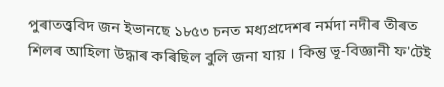পুৰাতত্ত্ববিদ জন ইভানছে ১৮৫৩ চনত মধ্যপ্ৰদেশৰ নৰ্মদা নদীৰ তীৰত শিলৰ আহিলা উদ্ধাৰ কৰিছিল বুলি জনা যায় । কিন্তু ভূ-বিজ্ঞানী ফ'টেই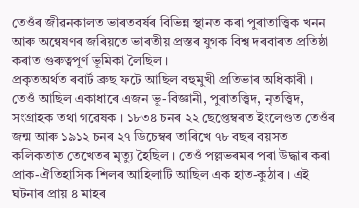তেওঁৰ জীৱনকালত ভাৰতবৰ্ষৰ বিভিন্ন স্থানত কৰা পুৰাতাত্ত্বিক খনন আৰু অন্বেষণৰ জৰিয়তে ভাৰতীয় প্ৰস্তৰ যুগক বিশ্ব দৰবাৰত প্ৰতিষ্ঠা কৰাত গুৰুত্বপূৰ্ণ ভূমিকা লৈছিল ।
প্ৰকৃতঅৰ্থত ৰবাৰ্ট ব্ৰুছ ফটে আছিল বহুমুখী প্ৰতিভাৰ অধিকাৰী । তেওঁ আছিল একাধাৰে এজন ভূ-বিজ্ঞানী, পুৰাতত্ত্বিদ, নৃতত্ত্বিদ, সংগ্ৰাহক তথা গৱেষক । ১৮৩৪ চনৰ ২২ ছেপ্তেম্বৰত ইংলেণ্ডত তেওঁৰ জন্ম আৰু ১৯১২ চনৰ ২৭ ডিচেম্বৰ তাৰিখে ৭৮ বছৰ বয়সত কলিকতাত তেখেতৰ মৃত্যু হৈছিল । তেওঁ পল্লভৰমৰ পৰা উদ্ধাৰ কৰা প্ৰাক-ঐতিহাসিক শিলৰ আহিলাটি আছিল এক হাত-কুঠাৰ । এই ঘটনাৰ প্ৰায় ৪ মাহৰ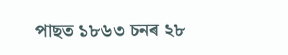পাছত ১৮৬৩ চনৰ ২৮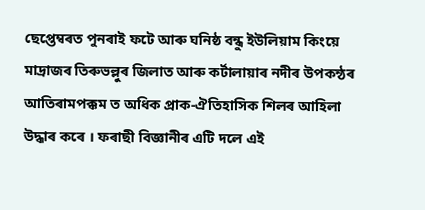ছেপ্তেম্বৰত পুনৰাই ফটে আৰু ঘনিষ্ঠ বন্ধু ইউলিয়াম কিংয়ে মাদ্ৰাজৰ তিৰুভল্লুৰ জিলাত আৰু কৰ্টালায়াৰ নদীৰ উপকন্ঠৰ আতিৰামপক্কম ত অধিক প্ৰাক-ঐতিহাসিক শিলৰ আহিলা উদ্ধাৰ কৰে । ফৰাছী বিজ্ঞানীৰ এটি দলে এই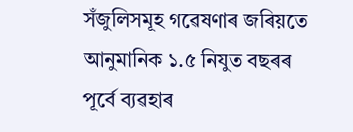সঁজুলিসমূহ গৱেষণাৰ জৰিয়তে আনুমানিক ১.৫ নিযুত বছৰৰ পূৰ্বে ব্যৱহাৰ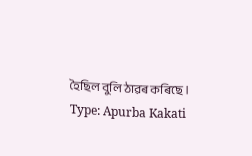হৈছিল বুলি ঠাৱৰ কৰিছে ।
Type: Apurba Kakati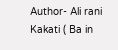Author- Ali rani Kakati ( Ba in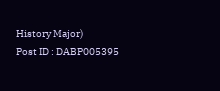History Major)
Post ID : DABP005395